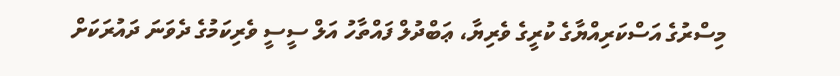މިސްރުގެ އަސްކަރިއްޔާގެ ކުރީގެ ވެރިޔާ، ޢަބްދުލް ފައްތާހު އަލް ސީސީ ވެރިކަމުގެ ދެވަނަ ދައުރަކަށް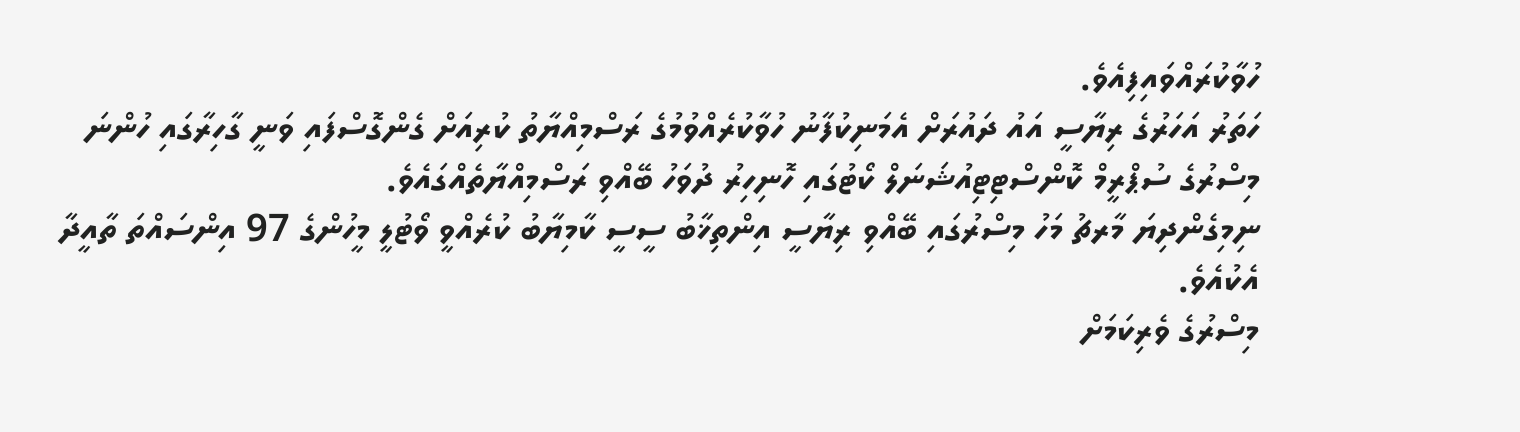ހުވާކުރައްވައިފިއެވެ.
ހަތަރު އަހަރުގެ ރިޔާސީ އައު ދައުރަށް އެމަނިކުފާނު ހުވާކުރެއްވުމުގެ ރަސްމިއްޔާތު ކުރިއަށް ގެންގޮސްފައި ވަނީ ގާހިރާގައި ހުންނަ މިސްރުގެ ސުޕްރީމް ކޮންސްޓިޓިއުޝަނަލް ކޯޓުގައި ހޮނިހިރު ދުވަހު ބޭއްވި ރަސްމިއްޔާތެއްގައެވެ.
ނިމިގެންދިޔަ މާރޗު މަހު މިސްރުގައި ބޭއްވި ރިޔާސީ އިންތިޚާބު ސީސީ ކާމިޔާބު ކުރެއްވީ ވޯޓުލީ މީހުންގެ 97 އިންސައްތަ ތާއީދާ އެކުއެވެ.
މިސްރުގެ ވެރިކަމަށް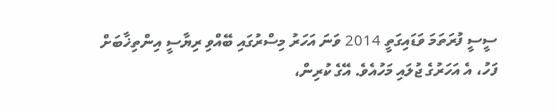ސީސީ ފުރަތަމަ ވަޑައިގަތީ 2014 ވަނަ އަހަރު މިސްރުގައި ބޭއްވި ރިޔާސީ އިންތިޚާބަށް ފަހު، އެ އަހަރުގެ ޖުލައި މަހުއެވެ. އޭގެ ކުރިން،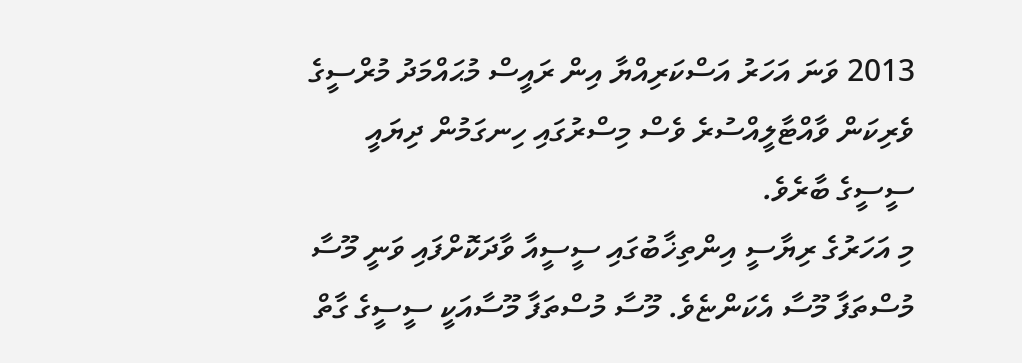2013 ވަނަ އަހަރު އަސްކަރިއްޔާ އިން ރައީސް މުޙައްމަދު މުރްސީގެ ވެރިކަން ވާއްޓާލީއްސުރެ ވެސް މިސްރުގައި ހިނގަމުން ދިޔައީ ސީސީގެ ބާރެވެ.
މި އަހަރުގެ ރިޔާސީ އިންތިޚާބުގައި ސީސީއާ ވާދަކޮށްފައި ވަނީ މޫސާ މުސްތަފާ މޫސާ އެކަންޏެވެ. މޫސާ މުސްތަފާ މޫސާއަކީ ސީސީގެ ގާތް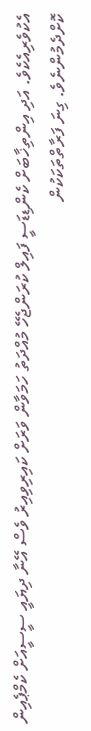އެކުވެރިއެކެވެ. އަދި އިންތިޚާބަށް ކެންޑިޑަސީ ފައިލް ކުރަންޖެހޭ މުއްދަތު ހަމަވާން ވަރަށް ކައިރިވިއިރު ވެސް އޭނާ ދިޔައީ ސީސީއަށް ކެމްޕެއިން ކޮށްދެމުންނެވެ. ގިނަ ފަރާތްތަކަކުން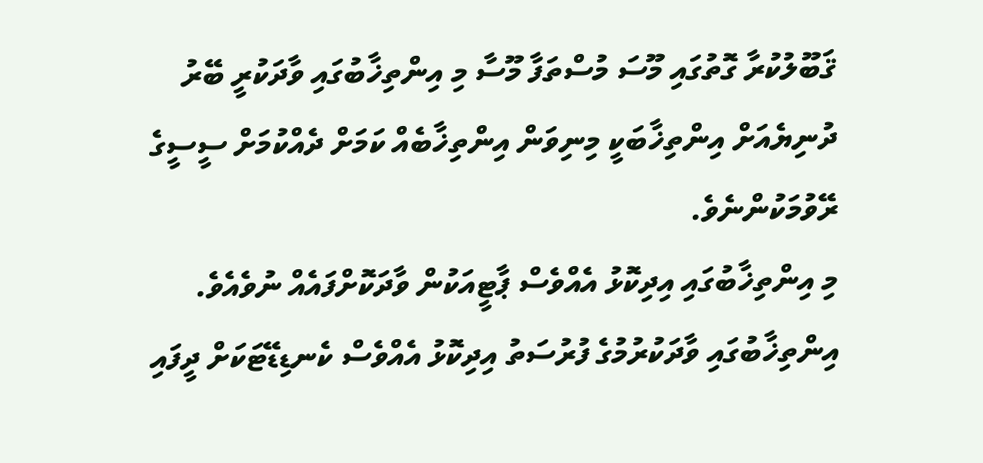ޤަބޫލުކުރާ ގޮތުގައި މޫސަ މުސްތަފާ މޫސާ މި އިންތިޚާބުގައި ވާދަކުރީ ބޭރު ދުނިޔެއަށް އިންތިޚާބަކީ މިނިވަން އިންތިޚާބެއް ކަމަށް ދެއްކުމަށް ސީސީގެ ރޭވުމަކުންނެވެ.
މި އިންތިޚާބުގައި އިދިކޮޅު އެއްވެސް ޕާޓީއަކުން ވާދަކޮށްފައެއް ނުވެއެވެ. އިންތިޚާބުގައި ވާދަކުރުމުގެ ފުރުސަތު އިދިކޮޅު އެއްވެސް ކެނޑިޑޭޓަކަށް ދީފައި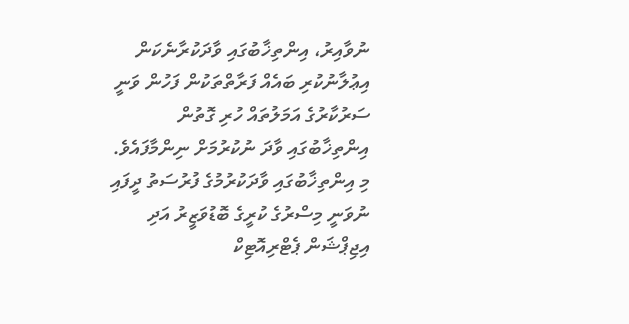ނުވާއިރު، އިންތިޚާބުގައި ވާދަކުރާނެކަން އިޢުލާނުކުރި ބައެއް ފަރާތްތަކުން ފަހުން ވަނީ ސަރުކާރުގެ އަމަލުތައް ހުރި ގޮތުން އިންތިޚާބުގައި ވާދަ ނުކުރުމަށް ނިންމާފައެވެ.
މި އިންތިޚާބުގައި ވާދަކުރުމުގެ ފުރުސަތު ދީފައި ނުވަނީ މިސްރުގެ ކުރީގެ ބޮޑުވަޒީރު އަދި އިޖިޕްޝަން ޕެޓްރިއޮޓިކް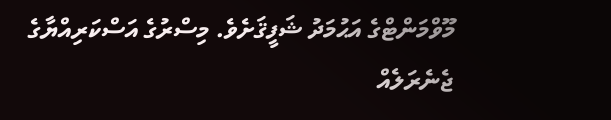މޫވްމަންޓްގެ އަޙުމަދު ޝަފީޤަށެވެ. މިސްރުގެ އަސްކަރިއްޔާގެ ޖެނެރަލެއް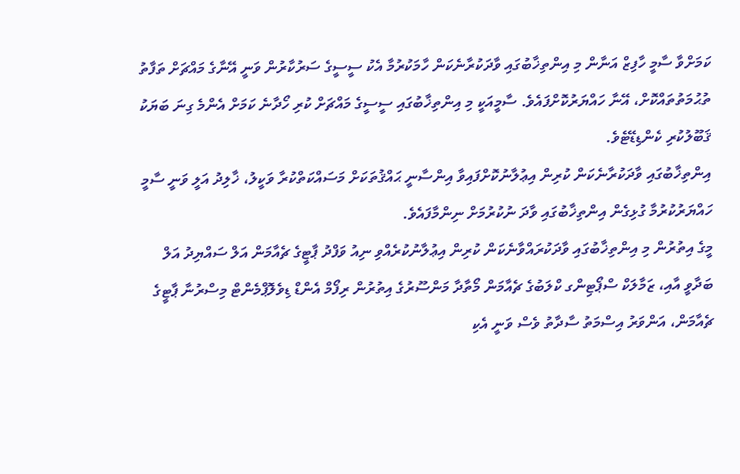ކަމަށްވާ ސާމީ ހާފިޒް އަނާން މި އިންތިޚާބުގައި ވާދަކުރާނެކަން ހާމަކުރުމާ އެކު ސީސީގެ ސަރުކާރުން ވަނީ އޭނާގެ މައްޗަށް ތަފާތު ތުޙުމަތުތައްކޮށް، އޭނާ ހައްޔަރުކޮށްފައެވެ. ސާމީއަކީ މި އިންތިޚާބުގައި ސީސީގެ މައްޗަށް ކުރި ހޯދާނެ ކަމަށް އެންމެ ގިނަ ބަޔަކު ޤަބޫލުކުރި ކެންޑިޑޭޓެވެ.
އިންތިޚާބުގައި ވާދަކުރާނެކަން ކުރިން އިޢުލާނުކޮށްފައިވާ އިންސާނީ ޙައްޤުތަކަށް މަސައްކަތްކުރާ ވަކީލު، ޚާލިދު އަލީ ވަނީ ސާމީ ހައްޔަރުކުރުމާ ގުޅިގެން އިންތިޚާބުގައި ވާދަ ނުކުރުމަށް ނިންމާފައެވެ.
މީގެ އިތުރުން މި އިންތިޚާބުގައި ވާދަކުރައްވާނެކަން ކުރިން އިޢުލާނުކުރެއްވި ނިއު ވަފްދު ޕާޓީގެ ޗެއާމަން އަލް ސައްޔިދު އަލް ބަދާވީ އާއި، ޒަމާލަކް ސްޕޯޓިންގ ކްލަބުގެ ޗެއާމަން މޯތާދާ މަންސޫރުގެ އިތުރުން ރިފޯމް އެންޑް ޑިވެލޮޕްމެންޓް މިސްރުނާ ޕާޓީގެ ޗެއާމަން، އަންވަރު އިސްމަތު ސާދާތު ވެސް ވަނީ އެކި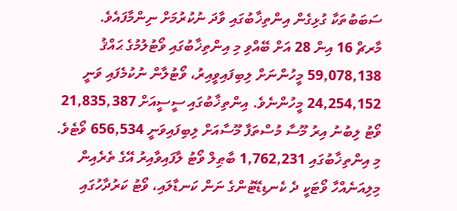ސަބަބުތަކާ ގުޅިގެން އިންތިޚާބުގައި ވާދަ ނުކުރުމަށް ނިންމާފައެވެ.
މާރޗް 16 އިން 28 އަށް ބޭއްވި މި އިންތިޚާބުގައި ވޯޓުލުމުގެ ޙައްޤު 59,078,138 މީހުންނަށް ލިބިފައިވީއިރު، ވޯޓުލާން ނުކުމެފައި ވަނީ 24,254,152 މީހުންނެވެ. އިންތިޚާބުގައި ސީސީއަށް 21,835,387 ވޯޓު ލިބުނު އިރު މޫސާ މުސްތަފާ މޫސާއަށް ލިބިފައިވަނީ 656,534 ވޯޓެވެ. މި އިންތިޚާބުގައި 1,762,231 ބާޠިލް ވޯޓު ލާފައިވާއިރު އޭގެ ތެރެއިން މިލިއަނެއްހާ ވޯޓަކީ ދެ ކެނޑިޑޭޓުންގެ ނަން ކަނޑާލައި، ވޯޓު ކަރުދާހުގައި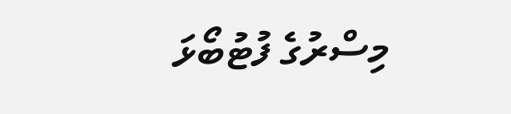މިސްރުގެ ފުޓުބޯޅަ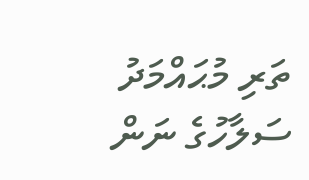ތަރި މުޙައްމަދު ސަލާހުގެ ނަން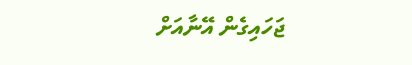ޖަހައިގެން އޭނާއަށް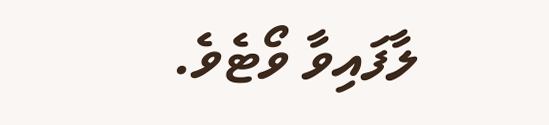ލާފައިވާ ވޯޓެވެ.